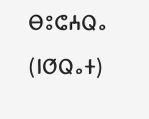ⴱⵓⵛⵄⵕⴰ (ⵏⵚⵕⴰⵜ)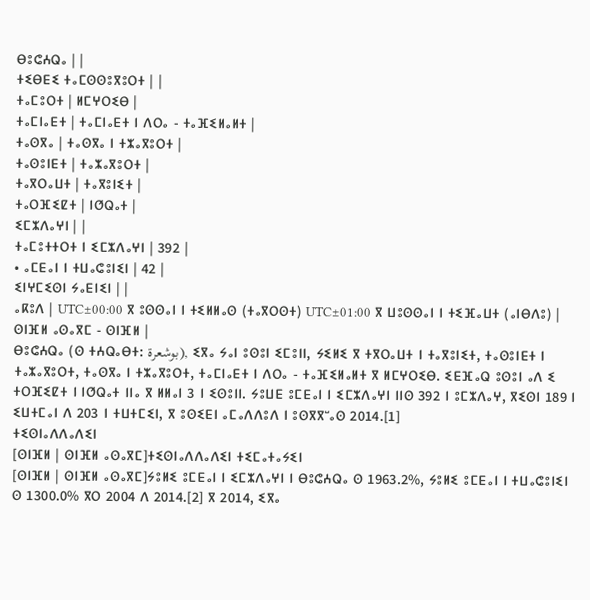ⴱⵓⵛⵄⵕⴰ | |
ⵜⵉⴱⴹⵉ ⵜⴰⵎⵙⵙⵓⴳⵓⵔⵜ | |
ⵜⴰⵎⵓⵔⵜ | ⵍⵎⵖⵔⵉⴱ |
ⵜⴰⵎⵏⴰⴹⵜ | ⵜⴰⵎⵏⴰⴹⵜ ⵏ ⴷⵔⴰ - ⵜⴰⴼⵉⵍⴰⵍⵜ |
ⵜⴰⵙⴳⴰ | ⵜⴰⵙⴳⴰ ⵏ ⵜⵣⴰⴳⵓⵔⵜ |
ⵜⴰⵙⵓⵏⴹⵜ | ⵜⴰⵣⴰⴳⵓⵔⵜ |
ⵜⴰⴳⵔⴰⵡⵜ | ⵜⴰⴳⵓⵏⵉⵜ |
ⵜⴰⵔⴼⵉⵇⵜ | ⵏⵚⵕⴰⵜ |
ⵉⵎⵣⴷⴰⵖⵏ | |
ⵜⴰⵎⵓⵜⵜⵔⵜ ⵏ ⵉⵎⵣⴷⴰⵖⵏ | 392 |
• ⴰⵎⴹⴰⵏ ⵏ ⵜⵡⴰⵛⵓⵏⵉⵏ | 42 |
ⵉⵏⵖⵎⵉⵙⵏ ⵢⴰⴹⵏⵉⵏ | |
ⴰⴽⵓⴷ | UTC±00:00 ⴳ ⵓⵙⵙⴰⵏ ⵏ ⵜⵉⵍⵍⴰⵙ (ⵜⴰⴳⵔⵙⵜ) UTC±01:00 ⴳ ⵡⵓⵙⵙⴰⵏ ⵏ ⵜⵉⴼⴰⵡⵜ (ⴰⵏⴱⴷⵓ) |
ⵙⵏⴼⵍ ⴰⵙⴰⴳⵎ - ⵙⵏⴼⵍ |
ⴱⵓⵛⵄⵕⴰ (ⵙ ⵜⵄⵕⴰⴱⵜ: بوشعرة), ⵉⴳⴰ ⵢⴰⵏ ⵓⵙⵓⵏ ⵉⵎⵓⵏⵏ, ⵢⵉⵍⵉ ⴳ ⵜⴳⵔⴰⵡⵜ ⵏ ⵜⴰⴳⵓⵏⵉⵜ, ⵜⴰⵙⵓⵏⴹⵜ ⵏ ⵜⴰⵣⴰⴳⵓⵔⵜ, ⵜⴰⵙⴳⴰ ⵏ ⵜⵣⴰⴳⵓⵔⵜ, ⵜⴰⵎⵏⴰⴹⵜ ⵏ ⴷⵔⴰ - ⵜⴰⴼⵉⵍⴰⵍⵜ ⴳ ⵍⵎⵖⵔⵉⴱ. ⵉⴹⴼⴰⵕ ⵓⵙⵓⵏ ⴰⴷ ⵉ ⵜⵔⴼⵉⵇⵜ ⵏ ⵏⵚⵕⴰⵜ ⵏⵏⴰ ⴳ ⵍⵍⴰⵏ 3 ⵏ ⵉⵙⵓⵏⵏ. ⵢⵓⵡⴹ ⵓⵎⴹⴰⵏ ⵏ ⵉⵎⵣⴷⴰⵖⵏ ⵏⵏⵙ 392 ⵏ ⵓⵎⵣⴷⴰⵖ, ⴳⵉⵙⵏ 189 ⵏ ⵉⵡⵜⵎⴰⵏ ⴷ 203 ⵏ ⵜⵡⵜⵎⵉⵏ, ⴳ ⵓⵙⵉⴹⵏ ⴰⵎⴰⴷⴷⵓⴷ ⵏ ⵓⵙⴳⴳⵯⴰⵙ 2014.[1]
ⵜⵉⵙⵏⴰⴷⴷⴰⴷⵉⵏ
[ⵙⵏⴼⵍ | ⵙⵏⴼⵍ ⴰⵙⴰⴳⵎ]ⵜⵉⵙⵏⴰⴷⴷⴰⴷⵉⵏ ⵜⵉⵎⴰⵜⴰⵢⵉⵏ
[ⵙⵏⴼⵍ | ⵙⵏⴼⵍ ⴰⵙⴰⴳⵎ]ⵢⵓⵍⵉ ⵓⵎⴹⴰⵏ ⵏ ⵉⵎⵣⴷⴰⵖⵏ ⵏ ⴱⵓⵛⵄⵕⴰ ⵙ 1963.2%, ⵢⵓⵍⵉ ⵓⵎⴹⴰⵏ ⵏ ⵜⵡⴰⵛⵓⵏⵉⵏ ⵙ 1300.0% ⴳⵔ 2004 ⴷ 2014.[2] ⴳ 2014, ⵉⴳⴰ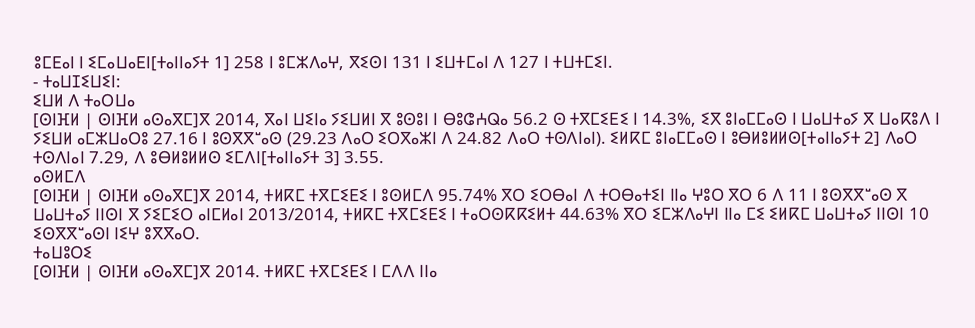ⵓⵎⴹⴰⵏ ⵏ ⵉⵎⴰⵡⴰⴹⵏ[ⵜⴰⵏⵏⴰⵢⵜ 1] 258 ⵏ ⵓⵎⵣⴷⴰⵖ, ⴳⵉⵙⵏ 131 ⵏ ⵉⵡⵜⵎⴰⵏ ⴷ 127 ⵏ ⵜⵡⵜⵎⵉⵏ.
- ⵜⴰⵡⵊⵉⵡⵉⵏ:
ⵉⵡⵍ ⴷ ⵜⴰⵔⵡⴰ
[ⵙⵏⴼⵍ | ⵙⵏⴼⵍ ⴰⵙⴰⴳⵎ]ⴳ 2014, ⴳⴰⵏ ⵡⵉⵏⴰ ⵢⵉⵡⵍⵏ ⴳ ⵓⵙⵓⵏ ⵏ ⴱⵓⵛⵄⵕⴰ 56.2 ⵙ ⵜⴳⵎⵉⴹⵉ ⵏ 14.3%, ⵉⴳ ⵓⵏⴰⵎⵎⴰⵙ ⵏ ⵡⴰⵡⵜⴰⵢ ⴳ ⵡⴰⴽⵓⴷ ⵏ ⵢⵉⵡⵍ ⴰⵎⵣⵡⴰⵔⵓ 27.16 ⵏ ⵓⵙⴳⴳⵯⴰⵙ (29.23 ⴷⴰⵔ ⵉⵔⴳⴰⵣⵏ ⴷ 24.82 ⴷⴰⵔ ⵜⵙⴷⵏⴰⵏ). ⵉⵍⴽⵎ ⵓⵏⴰⵎⵎⴰⵙ ⵏ ⵓⴱⵍⵓⵍⵍⵙ[ⵜⴰⵏⵏⴰⵢⵜ 2] ⴷⴰⵔ ⵜⵙⴷⵏⴰⵏ 7.29, ⴷ ⵓⴱⵍⵓⵍⵍⵙ ⵉⵎⴷⵏ[ⵜⴰⵏⵏⴰⵢⵜ 3] 3.55.
ⴰⵙⵍⵎⴷ
[ⵙⵏⴼⵍ | ⵙⵏⴼⵍ ⴰⵙⴰⴳⵎ]ⴳ 2014, ⵜⵍⴽⵎ ⵜⴳⵎⵉⴹⵉ ⵏ ⵓⵙⵍⵎⴷ 95.74% ⴳⵔ ⵉⵔⴱⴰⵏ ⴷ ⵜⵔⴱⴰⵜⵉⵏ ⵏⵏⴰ ⵖⵓⵔ ⴳⵔ 6 ⴷ 11 ⵏ ⵓⵙⴳⴳⵯⴰⵙ ⴳ ⵡⴰⵡⵜⴰⵢ ⵏⵏⵙⵏ ⴳ ⵢⵉⵎⵉⵔ ⴰⵏⵎⵍⴰⵏ 2013/2014, ⵜⵍⴽⵎ ⵜⴳⵎⵉⴹⵉ ⵏ ⵜⴰⵔⵙⴽⴽⵉⵍⵜ 44.63% ⴳⵔ ⵉⵎⵣⴷⴰⵖⵏ ⵏⵏⴰ ⵎⵉ ⵉⵍⴽⵎ ⵡⴰⵡⵜⴰⵢ ⵏⵏⵙⵏ 10 ⵉⵙⴳⴳⵯⴰⵙⵏ ⵏⵉⵖ ⵓⴳⴳⴰⵔ.
ⵜⴰⵡⵓⵔⵉ
[ⵙⵏⴼⵍ | ⵙⵏⴼⵍ ⴰⵙⴰⴳⵎ]ⴳ 2014. ⵜⵍⴽⵎ ⵜⴳⵎⵉⴹⵉ ⵏ ⵎⴷⴷ ⵏⵏⴰ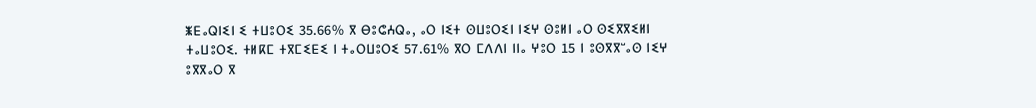ⵥⴹⴰⵕⵏⵉⵏ ⵉ ⵜⵡⵓⵔⵉ 35.66% ⴳ ⴱⵓⵛⵄⵕⴰ, ⴰⵔ ⵏⵉⵜ ⵙⵡⵓⵔⵉⵏ ⵏⵉⵖ ⵙⵓⵍⵏ ⴰⵔ ⵙⵉⴳⴳⵉⵍⵏ ⵜⴰⵡⵓⵔⵉ. ⵜⵍⴽⵎ ⵜⴳⵎⵉⴹⵉ ⵏ ⵜⴰⵔⵡⵓⵔⵉ 57.61% ⴳⵔ ⵎⴷⴷⵏ ⵏⵏⴰ ⵖⵓⵔ 15 ⵏ ⵓⵙⴳⴳⵯⴰⵙ ⵏⵉⵖ ⵓⴳⴳⴰⵔ ⴳ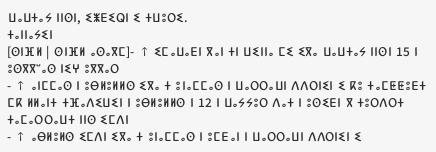ⵡⴰⵡⵜⴰⵢ ⵏⵏⵙⵏ, ⵉⵥⴹⵉⵕⵏ ⵉ ⵜⵡⵓⵔⵉ.
ⵜⴰⵏⵏⴰⵢⵉⵏ
[ⵙⵏⴼⵍ | ⵙⵏⴼⵍ ⴰⵙⴰⴳⵎ]- ↑ ⵉⵎⴰⵡⴰⴹⵏ ⴳⴰⵏ ⵜⵏ ⵡⵉⵏⵏⴰ ⵎⵉ ⵉⴳⴰ ⵡⴰⵡⵜⴰⵢ ⵏⵏⵙⵏ 15 ⵏ ⵓⵙⴳⴳⵯⴰⵙ ⵏⵉⵖ ⵓⴳⴳⴰⵔ
- ↑ ⴰⵏⵎⵎⴰⵙ ⵏ ⵓⴱⵍⵓⵍⵍⵙ ⵉⴳⴰ ⵜ ⵓⵏⴰⵎⵎⴰⵙ ⵏ ⵡⴰⵔⵔⴰⵡⵏ ⴷⴷⵔⵏⵉⵏ ⵉ ⴽⵓ ⵜⴰⵎⵟⵟⵓⴹⵜ ⵎⴽ ⵍⵍⴰⵏⵜ ⵜⴼⴰⴷⵉⵡⵉⵏ ⵏ ⵓⴱⵍⵓⵍⵍⵙ ⵏ 12 ⵏ ⵡⴰⵢⵢⵓⵔ ⴷⴰⵜ ⵏ ⵓⵙⵉⴹⵏ ⴳ ⵜⵓⵔⴷⵔⵜ ⵜⴰⵎⴰⵔⵔⴰⵡⵜ ⵏⵏⵙ ⵉⵎⴷⵏ
- ↑ ⴰⴱⵍⵓⵍⵙ ⵉⵎⴷⵏ ⵉⴳⴰ ⵜ ⵓⵏⴰⵎⵎⴰⵙ ⵏ ⵓⵎⴹⴰⵏ ⵏ ⵡⴰⵔⵔⴰⵡⵏ ⴷⴷⵔⵏⵉⵏ ⵉ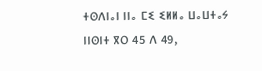ⵜⵙⴷⵏⴰⵏ ⵏⵏⴰ ⵎⵉ ⵉⵍⵍⴰ ⵡⴰⵡⵜⴰⵢ ⵏⵏⵙⵏⵜ ⴳⵔ 45 ⴷ 49,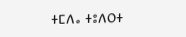ⵜⵎⴷⴰ ⵜⵓⴷⵔⵜ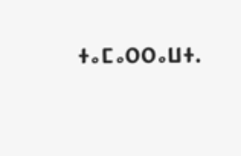ⵜⴰⵎⴰⵔⵔⴰⵡⵜ.